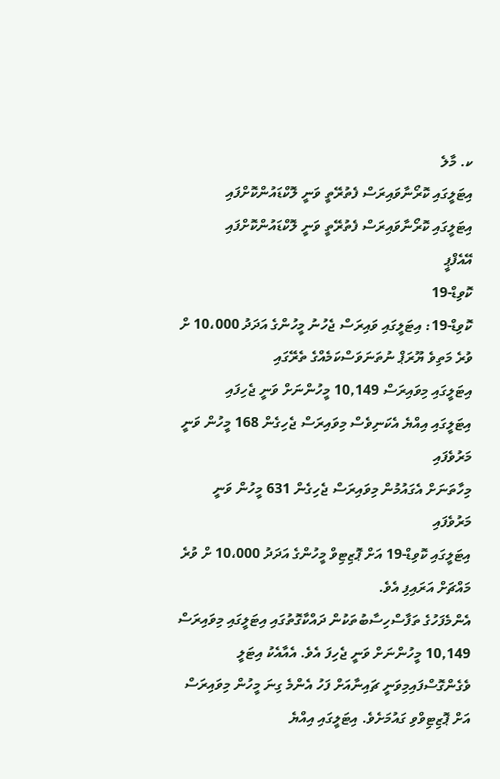ކ. މާލެ
އިޓަލީގައި ކޮރޯނާވައިރަސް ފެތުރޭތީ ވަނީ ލޮކްޑައުންކޮށްފައި
އިޓަލީގައި ކޮރޯނާވައިރަސް ފެތުރޭތީ ވަނީ ލޮކްޑައުންކޮށްފައި
އޭއެފްޕީ
ކޮވިޑް-19
ކޮވިޑް-19: އިޓަލީގައި ވައިރަސް ޖެހުނު މީހުންގެ އަދަދު 10،000 ށް ވުރެ މަތިވެ ޔޫރަޕް ނުތަނަވަސްކަމެއްގެ ތެރޭގައި
އިޓަލީގައި މިވައިރަސް 10,149 މީހުންނަށް ވަނީ ޖެހިފައި
އިޓަލީގައި އިއްޔެ އެކަނިވެސް މިވައިރަސް ޖެހިގެން 168 މީހުން ވަނީ މަރުވެފައި
މިހާތަނަށް އެގައުމުން މިވައިރަސް ޖެހިގެން 631 މީހުން ވަނީ މަރުވެފައި
އިޓަލީގައި ކޮވިޑް-19 އަށް ޕޮޒިޓިވް މީހުންގެ އަދަދު 10،000 ށް ވުރެ މައްޗަށް އަރައިފި އެވެ.
އެންމެފަހުގެ ތަފާސްހިސާބުތަކުން ދައްކާގޮތުގައި އިޓަލީގައި މިވައިރަސް 10,149 މީހުންނަށް ވަނީ ޖެހިފަ އެވެ. އެއާއެކު އިޓަލީ ވެގެންގޮސްފައިމިވަނީ ޗައިނާއަށް ފަހު އެންމެ ގިނަ މީހުން މިވައިރަސް އަށް ޕޮޒިޓިވްވި ގައުމަށެވެ. އިޓަލީގައި އިއްޔެ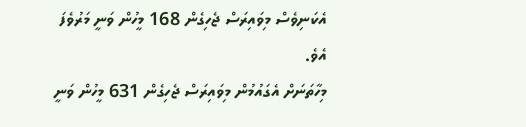އެކަނިވެސް މިވައިރަސް ޖެހިގެން 168 މީހުން ވަނީ މަރުވެފަ އެވެ.
މިހާތަނަށް އެގައުމުން މިވައިރަސް ޖެހިގެން 631 މީހުން ވަނީ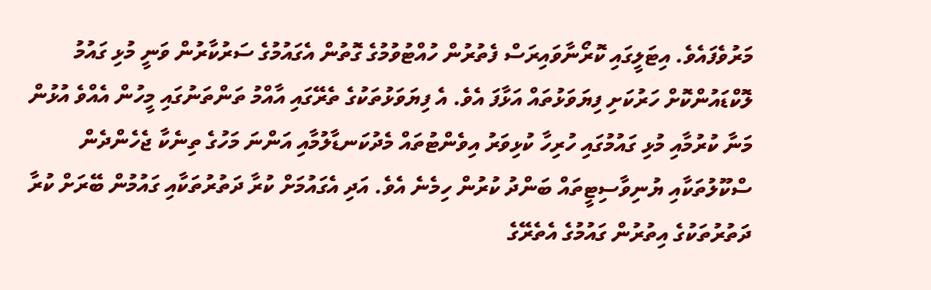މަރުވެފައެވެ. އިޓަލީގައި ކޮރޯނާވައިރަސް ފެތުރުން ހުއްޓުވުމުގެ ގޮތުން އެގައުމުގެ ސަރުކާރުން ވަނީ މުޅި ގައުމު ލޮކްޑައުންކޮށް ހަރުކަށި ފިޔަވަޅުތައް އަޅާފަ އެވެ. އެ ފިޔަވަޅުތަކުގެ ތެރޭގައި އާއްމު ތަންތަނުގައި މީހުން އެއްވެ އުޅުން މަނާ ކުރުމާއި މުޅި ގައުމުގައި ހުރިހާ ކުޅިވަރު އިވެންޓުތައް މެދުކަނޑާލުމާއި އަންނަ މަހުގެ ތިނެކާ ޖެހެންދެން ސްކޫލުތަކާއި ޔުނިވާސިޓީތައް ބަންދު ކުރުން ހިމެނެ އެވެ. އަދި އެގައުމަށް ކުރާ ދަތުރުތަކާއި ގައުމުން ބޭރަށް ކުރާ ދަތުރުތަކުގެ އިތުރުން ގައުމުގެ އެތެރޭގެ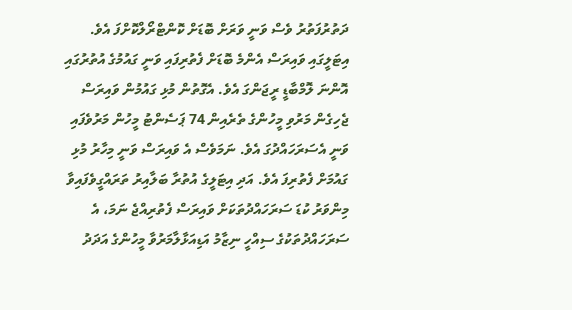ދަތުރުފަތުރު ވެސް ވަނީ ވަރަށް ބޮޑަށް ކޮންޓްރޯލްކޮށްފަ އެވެ.
އިޓަލީގައި ވައިރަސް އެންމެ ބޮޑަށް ފެތުރިފައި ވަނީ ގައުމުގެ އުތުރުގައި އޮންނަ ލޮމްބާޑީ ރީޖަންގަ އެވެ. އެގޮތުން މުޅި ގައުމުން ވައިރަސް ޖެހިގެން މަރުވި މީހުންގެ ތެރެއިން 74 ޕަސެންޓު މީހުން މަރުވެފައި ވަނީ އެސަރަހައްދުގަ އެވެ. ނަމަވެސް އެ ވައިރަސް ވަނީ މިހާރު މުޅި ގައުމަށް ފެތުރިފަ އެވެ. އަދި އިޓަލީގެ އުތުރާ ބަލާއިރު ތަރައްގީވެފައިވާ މިންވަރު ކުޑަ ސަރަހައްދުތަކަށް ވައިރަސް ފެތުރިއްޖެ ނަމަ، އެ ސަރަހައްދުތަކުގެ ސިއްހީ ނިޒާމު އަޑިއަޅާލާމަރުވާ މީހުންގެ އަދަދު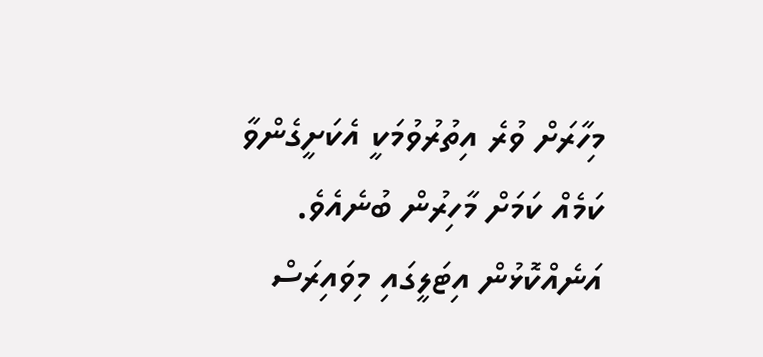މިހާރަށް ވުރެ އިތުރުވުމަކީ އެކަށީގެންވާ ކަމެއް ކަމަށް މާހިރުން ބުނެއެވެ.
އަނެއްކޮޅުން އިޓަލީގައި މިވައިރަސް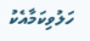ހަލުވިކަމާއެކު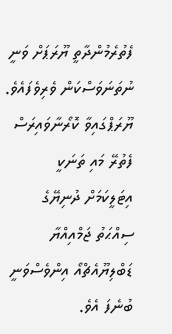ފެތުރެމުންދާތީ ޔޫރަޕަށް ވަނީ ނުތަނަވަސްކަން ވެރިވެފައެވެ. ޔޫރަޕްގައިވާ ކޮރޯނާވައިރަސް ފެތުރޭ މައި ތަނަކީ އިޓަލީކަމަށް ދުނިޔޭގެ ސިއްޙަތު ޖަމްއިއްޔާ ޑަބްލިޔޫއެޗްއޯ އިންވެސްވަނީ ބުނެފަ އެވެ.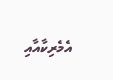އެމެރިކާއާއި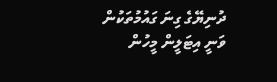ދުނިޔޭގެ ގިނަ ގައުމުތަކުން ވަނީ އިޓަލީން މީހުން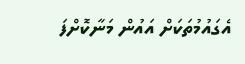އެގައުމުތަކަށް އައުން މަނާކޮށްފަ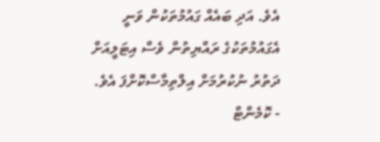އެވެ. އަދި ބައެއް ގައުމުތަކުން ވަނީ އެގައުމުތަކުގެ ރައްޔިތުން ވެސް އިޓަލީއަށް ދަތުރު ނުކުރުމަށް އިލްތިމާސްކޮށްފަ އެވެ.
- ކޮމެންޓް